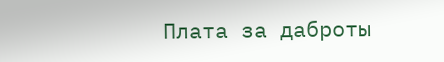Плата за даброты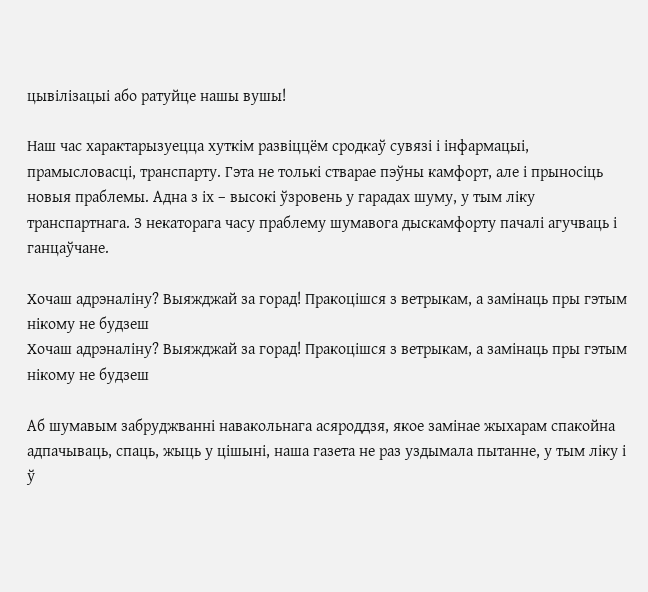цывілізацыі або ратуйце нашы вушы!

Наш час характарызуецца хуткім развіццём сродкаў сувязі і інфармацыі, прамысловасці, транспарту. Гэта не толькі стварае пэўны камфорт, але і прыносіць новыя праблемы. Адна з іх – высокі ўзровень у гарадах шуму, у тым ліку транспартнага. З некаторага часу праблему шумавога дыскамфорту пачалі агучваць і ганцаўчане.

Хочаш адрэналіну? Выяжджай за горад! Пракоцішся з ветрыкам, а замінаць пры гэтым нікому не будзеш
Хочаш адрэналіну? Выяжджай за горад! Пракоцішся з ветрыкам, а замінаць пры гэтым нікому не будзеш

Аб шумавым забруджванні навакольнага асяроддзя, якое замінае жыхарам спакойна адпачываць, спаць, жыць у цішыні, наша газета не раз уздымала пытанне, у тым ліку і ў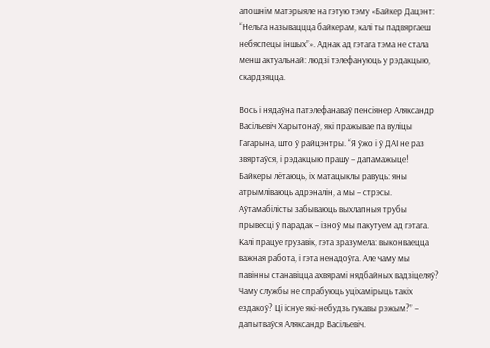апошнім матэрыяле на гэтую тэму «Байкер Дацэнт: “Нельга называццца байкерам, калі ты падвяргаеш небяспецы іншых”». Аднак ад гэтага тэма не стала менш актуальнай: людзі тэлефануюць у рэдакцыю, скардзяцца.

Вось і нядаўна патэлефанаваў пенсіянер Аляксандр Васільевіч Харытонаў, які пражывае па вуліцы Гагарына, што ў райцэнтры. “Я ўжо і ў ДАІ не раз звяртаўся, і рэдакцыю прашу – дапамажыце! Байкеры лётаюць, іх матацыклы равуць: яны атрымліваюць адрэналін, а мы – стрэсы. Аўтамабілісты забываюць выхлапныя трубы прывесці ў парадак – ізноў мы пакутуем ад гэтага. Калі працуе грузавік, гэта зразумела: выконваецца важная работа, і гэта ненадоўга. Але чаму мы павінны станавіцца ахвярамі нядбайных вадзіцеляў? Чаму службы не спрабуюць уціхамірыць такіх ездакоў? Ці існуе які-небудзь гукавы рэжым?” – дапытваўся Аляксандр Васільевіч.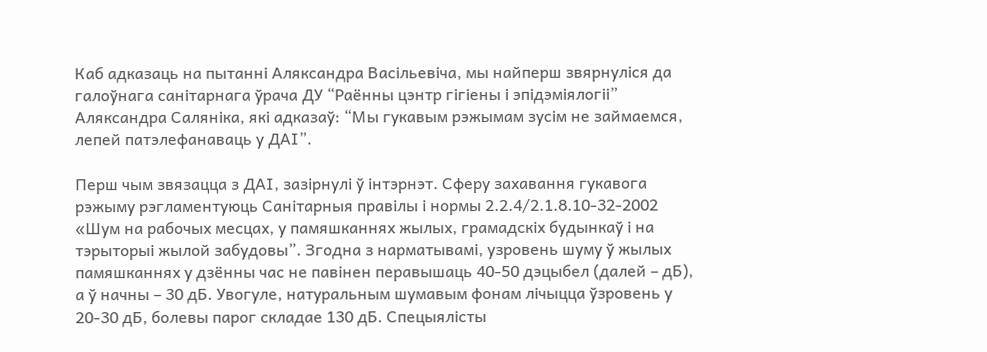Каб адказаць на пытанні Аляксандра Васільевіча, мы найперш звярнуліся да галоўнага санітарнага ўрача ДУ “Раённы цэнтр гігіены і эпідэміялогіі” Аляксандра Саляніка, які адказаў: “Мы гукавым рэжымам зусім не займаемся, лепей патэлефанаваць у ДАІ”.

Перш чым звязацца з ДАІ, зазірнулі ў інтэрнэт. Сферу захавання гукавога рэжыму рэгламентуюць Санітарныя правілы і нормы 2.2.4/2.1.8.10-32-2002 «Шум на рабочых месцах, у памяшканнях жылых, грамадскіх будынкаў і на тэрыторыі жылой забудовы”. Згодна з нарматывамі, узровень шуму ў жылых памяшканнях у дзённы час не павінен перавышаць 40-50 дэцыбел (далей – дБ), а ў начны – 30 дБ. Увогуле, натуральным шумавым фонам лічыцца ўзровень у 20-30 дБ, болевы парог складае 130 дБ. Спецыялісты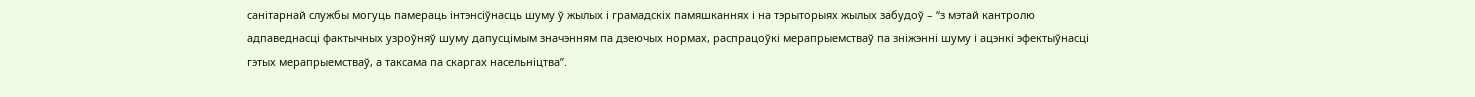санітарнай службы могуць памераць інтэнсіўнасць шуму ў жылых і грамадскіх памяшканнях і на тэрыторыях жылых забудоў – “з мэтай кантролю адпаведнасці фактычных узроўняў шуму дапусцімым значэнням па дзеючых нормах, распрацоўкі мерапрыемстваў па зніжэнні шуму і ацэнкі эфектыўнасці гэтых мерапрыемстваў, а таксама па скаргах насельніцтва”.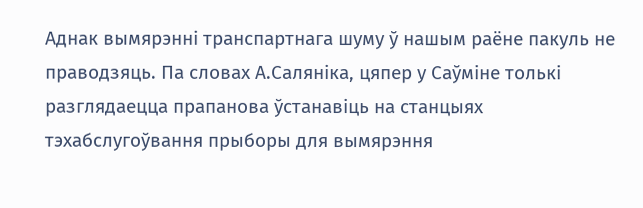Аднак вымярэнні транспартнага шуму ў нашым раёне пакуль не праводзяць. Па словах А.Саляніка, цяпер у Саўміне толькі разглядаецца прапанова ўстанавіць на станцыях тэхабслугоўвання прыборы для вымярэння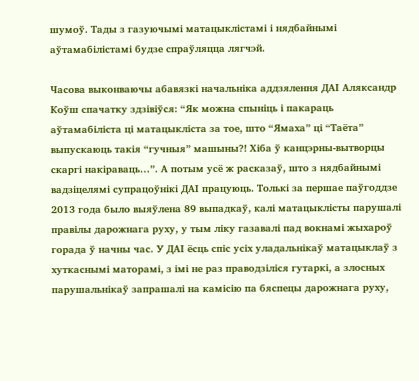шумоў. Тады з газуючымі матацыклістамі і нядбайнымі аўтамабілістамі будзе спраўляцца лягчэй.

Часова выконваючы абавязкі начальніка аддзялення ДАІ Аляксандр Коўш спачатку здзівіўся: “Як можна спыніць і пакараць аўтамабіліста ці матацыкліста за тое, што “Ямаха” ці “Таёта” выпускаюць такія “гучныя” машыны?! Хіба ў канцэрны-вытворцы скаргі накіраваць…”. А потым усё ж расказаў, што з нядбайнымі вадзіцелямі супрацоўнікі ДАІ працуюць. Толькі за першае паўгоддзе 2013 года было выяўлена 89 выпадкаў, калі матацыклісты парушалі правілы дарожнага руху, у тым ліку газавалі пад вокнамі жыхароў горада ў начны час. У ДАІ ёсць спіс усіх уладальнікаў матацыклаў з хуткаснымі маторамі, з імі не раз праводзіліся гутаркі, а злосных парушальнікаў запрашалі на камісію па бяспецы дарожнага руху,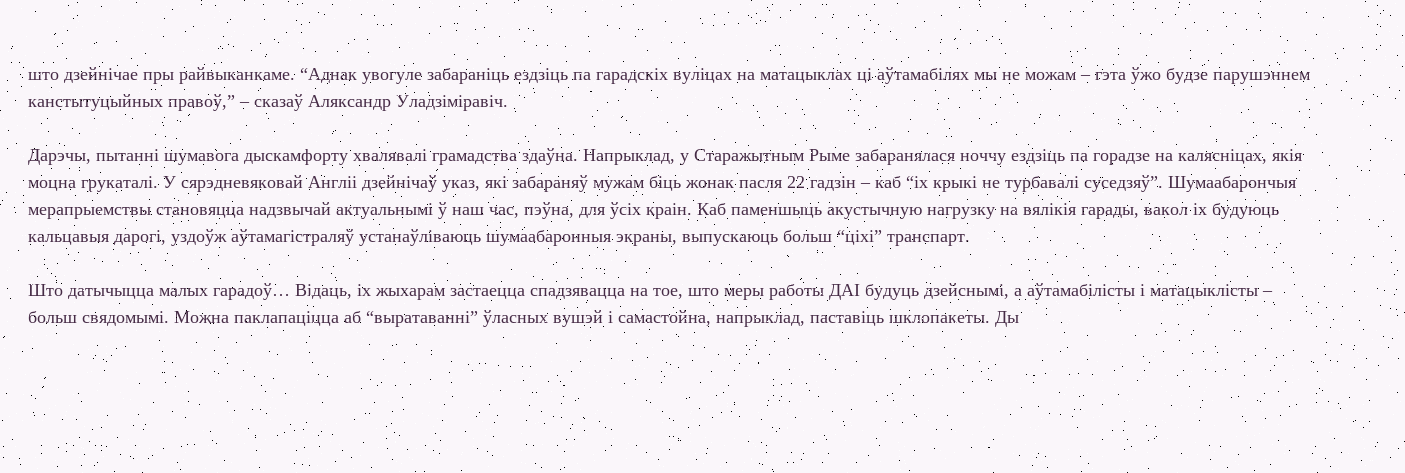што дзейнічае пры райвыканкаме. “Аднак увогуле забараніць ездзіць па гарадскіх вуліцах на матацыклах ці аўтамабілях мы не можам – гэта ўжо будзе парушэннем канстытуцыйных правоў,” – сказаў Аляксандр Уладзіміравіч.

Дарэчы, пытанні шумавога дыскамфорту хвалявалі грамадства здаўна. Напрыклад, у Старажытным Рыме забаранялася ноччу ездзіць па горадзе на калясніцах, якія моцна грукаталі. У сярэдневяковай Англіі дзейнічаў указ, які забараняў мужам біць жонак пасля 22 гадзін – каб “іх крыкі не турбавалі суседзяў”. Шумаабарончыя мерапрыемствы становяцца надзвычай актуальнымі ў наш час, пэўна, для ўсіх краін. Каб паменшыць акустычную нагрузку на вялікія гарады, вакол іх будуюць кальцавыя дарогі, уздоўж аўтамагістраляў устанаўліваюць шумаабаронныя экраны, выпускаюць больш “ціхі” транспарт.

Што датычыцца малых гарадоў… Відаць, іх жыхарам застаецца спадзявацца на тое, што меры работы ДАІ будуць дзейснымі, а аўтамабілісты і матацыклісты – больш свядомымі. Можна паклапаціцца аб “выратаванні” ўласных вушэй і самастойна, напрыклад, паставіць шклопакеты. Ды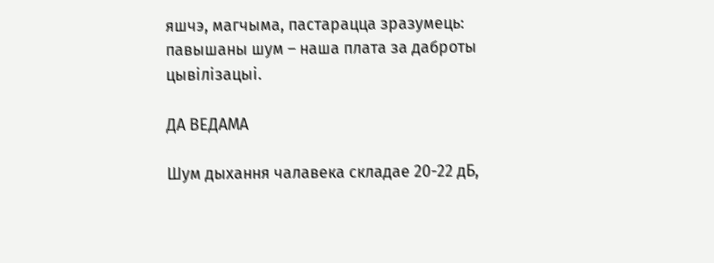яшчэ, магчыма, пастарацца зразумець: павышаны шум – наша плата за даброты цывілізацыі.

ДА ВЕДАМА

Шум дыхання чалавека складае 20-22 дБ,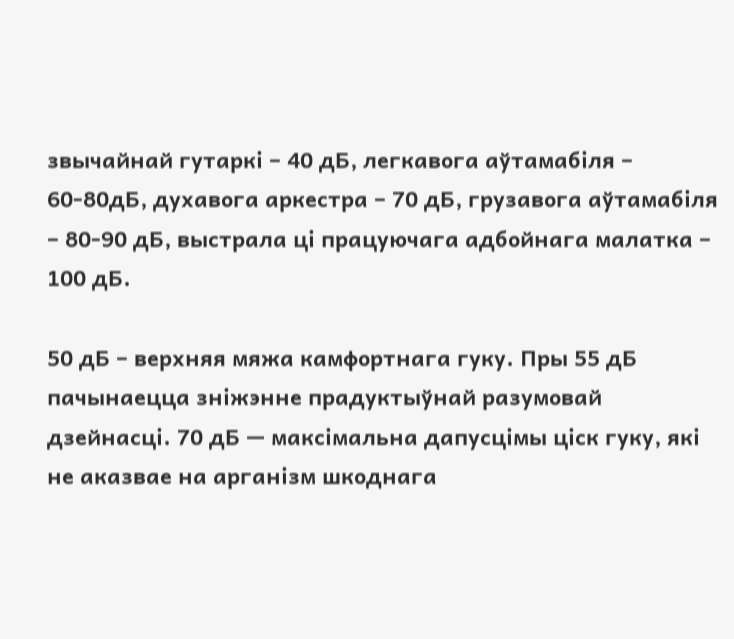звычайнай гутаркі – 40 дБ, легкавога аўтамабіля – 60-80дБ, духавога аркестра – 70 дБ, грузавога аўтамабіля – 80-90 дБ, выстрала ці працуючага адбойнага малатка – 100 дБ.

50 дБ – верхняя мяжа камфортнага гуку. Пры 55 дБ пачынаецца зніжэнне прадуктыўнай разумовай дзейнасці. 70 дБ — максімальна дапусцімы ціск гуку, які не аказвае на арганізм шкоднага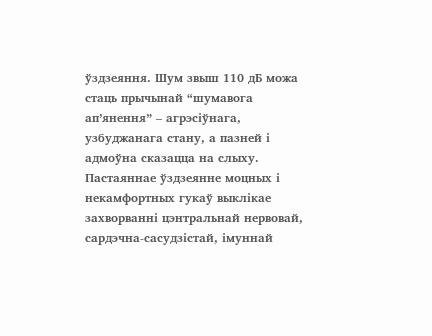ўздзеяння. Шум звыш 110 дБ можа стаць прычынай “шумавога ап’янення” – агрэсіўнага, узбуджанага стану, а пазней і адмоўна сказацца на слыху. Пастаяннае ўздзеянне моцных і некамфортных гукаў выклікае захворванні цэнтральнай нервовай, сардэчна-сасудзістай, імуннай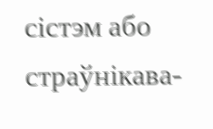сістэм або страўнікава-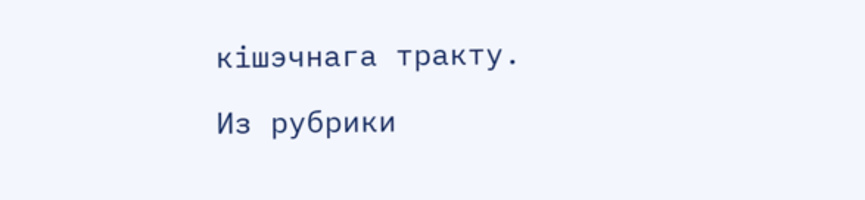кішэчнага тракту.

Из рубрики